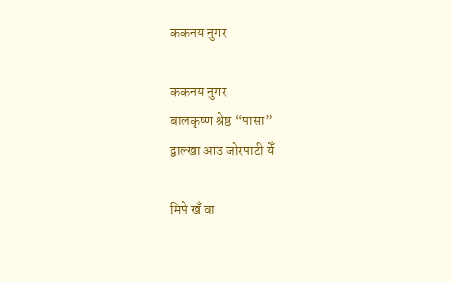ककनय नुगर

ककनय नुगर
बालकृष्ण श्रेष्ठ “पासा”
द्वाल्खा आउ जोरपाटी येँ

मिपे खँ वा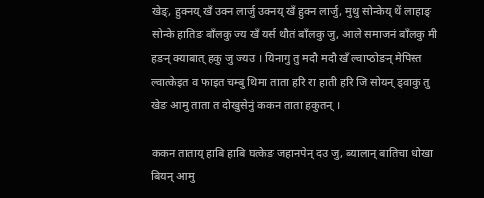खेङ्, हुक्नय् खँ उक्न लार्जु उक्नय् खँ हुक्न लार्जु, मुथु सोन्केय् थें लाहाङ् सोन्के हातिङ बाँलकु ज्य खँ यर्स थौतं बाँलकु जु, आले समाजनं बाँलकु मी हङन् क्याबात् हकु जु ज्यउ । यिनागु तु मदौ मदौ खँ ल्वाप्ठोङन् मेपिस्त ल्वात्केइत व फाइत चम्बु थिमा ताता हरि रा हाती हरि जि सोयन् ड्वाकु तु खेङ आमु ताता त दोखुसेनुं ककन ताता हकुतन् ।

ककन ताताय् हाबि हाबि घत्केङ जहानपेन् दउ जु, ब्यालान् बातिचा धोखा बियन् आमु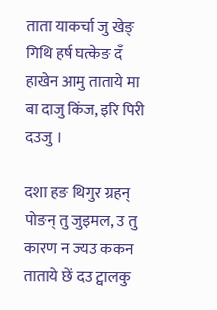ताता याकर्चा जु खेङ् गिथि हर्ष घत्केङ दँ हाखेन आमु ताताये मा बा दाजु किंज, इरि पिरी दउजु ।

दशा हङ थिगुर ग्रहन् पोङन् तु जुइमल, उ तु कारण न ज्यउ ककन ताताये छें दउ ट्वालकु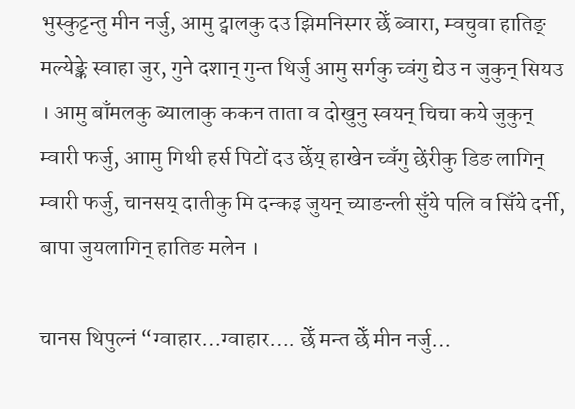भुस्कुट्टन्तु मीन नर्जु, आमु ट्वालकु दउ झिमनिस्गर छेँ ब्वारा, म्वचुवा हातिङ् मल्येङ्के स्वाहा जुर, गुने दशान् गुन्त थिर्जु आमु सर्गकु च्वंगु द्येउ न जुकुन् सियउ । आमु बाँमलकु ब्यालाकु ककन ताता व दोखुनु स्वयन् चिचा कये जुकुन् म्वारी फर्जु, आामु गिथी हर्स पिटों दउ छेँय् हाखेन च्वँगु छेंरीकु डिङ लागिन् म्वारी फर्जु, चानसय् दातीकु मि दन्कइ जुयन् च्याङन्ली सुँये पलि व सिँये दर्नी, बापा जुयलागिन् हातिङ मलेन ।

चानस थिपुल्नं “ग्वाहार…ग्वाहार…. छेँ मन्त छेँ मीन नर्जु…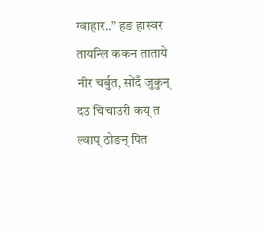ग्वाहार..” हङ हास्वर तायन्लि ककन ताताये नीर चर्बुत, सोंदँ जुकुन् दउ चिचाउरी कय् त ल्वाप् ठोङन् पित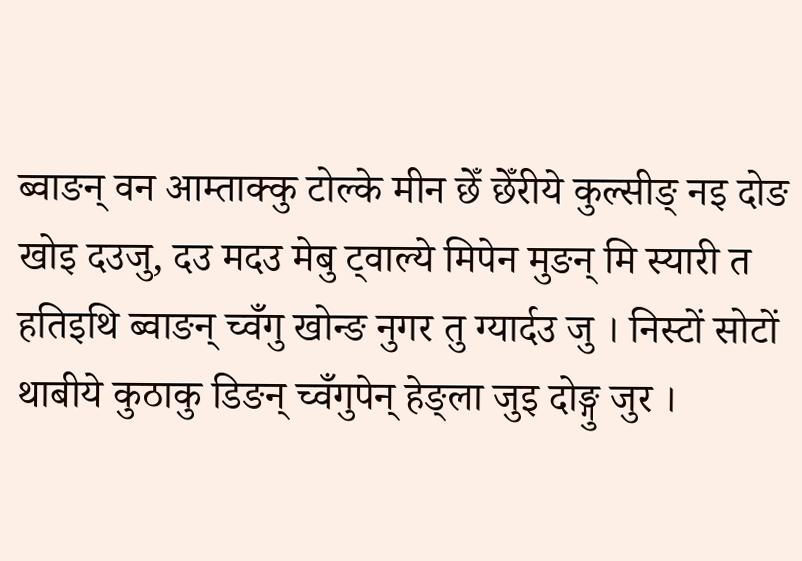ब्वाङन् वन आम्ताक्कु टोल्के मीन छेँ छेँरीये कुल्सीङ् नइ दोङ खोइ दउजु, दउ मदउ मेबु ट्वाल्ये मिपेन मुङन् मि स्यारी त हतिइथि ब्वाङन् च्वँगु खोन्ङ नुगर तु ग्यार्दउ जु । निस्टों सोटों थाबीये कुठाकु डिङन् च्वँगुपेन् हेङ्ला जुइ दोङ्गु जुर ।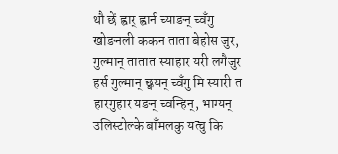थौ छें ह्वार् ह्वार्न च्याङन् च्वँगु खोङनली ककन ताता बेहोस जुर, गुल्मान् तातात स्याहार यरी लगैजुर हर्स गुल्मान् छ्वयन् च्वँगु मि स्यारी त हारगुहार यङन् च्वन्हिन्, भाग्यन् उलिस्टोल्के बाँमलकु यत्चु कि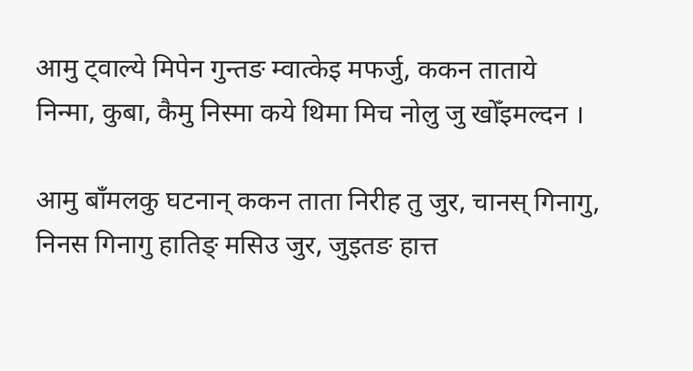आमु ट्वाल्ये मिपेन गुन्तङ म्वात्केइ मफर्जु, ककन ताताये निन्मा, कुबा, कैमु निस्मा कये थिमा मिच नोलु जु खोँइमल्दन ।

आमु बाँमलकु घटनान् ककन ताता निरीह तु जुर, चानस् गिनागु, निनस गिनागु हातिङ् मसिउ जुर, जुइतङ हात्त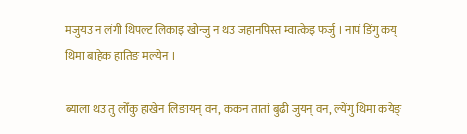मजुयउ न लंगी थिपल्ट लिकाइ खोन्जु न थउ जहानपिस्त म्वात्केइ फर्जु । नापं डिंगु कय् थिमा बाहेक हातिङ मल्येन ।

ब्याला थउ तु लोँकु हाखेन लिङायन् वन, ककन तातां बुढी जुयन् वन, ल्येंगु थिमा कयेङ्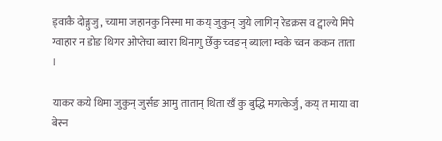ड्वाकै दोङ्गुजु, च्यामा जहानकु निस्मा मा कय् जुकुन् जुये लागिन् रेडक्रस व ट्वाल्ये मिपे ग्वाहार न डोङ थिगर ओप्तेचा ब्वारा थिनागु छेँकु च्वङन् ब्याला म्वके च्वन ककन ताता ।

याकर कये थिमा जुकुन् जुर्सङ आमु तातान् थिता खँ कु बुद्धि मगत्केर्जु, कय् त माया वा बेस्न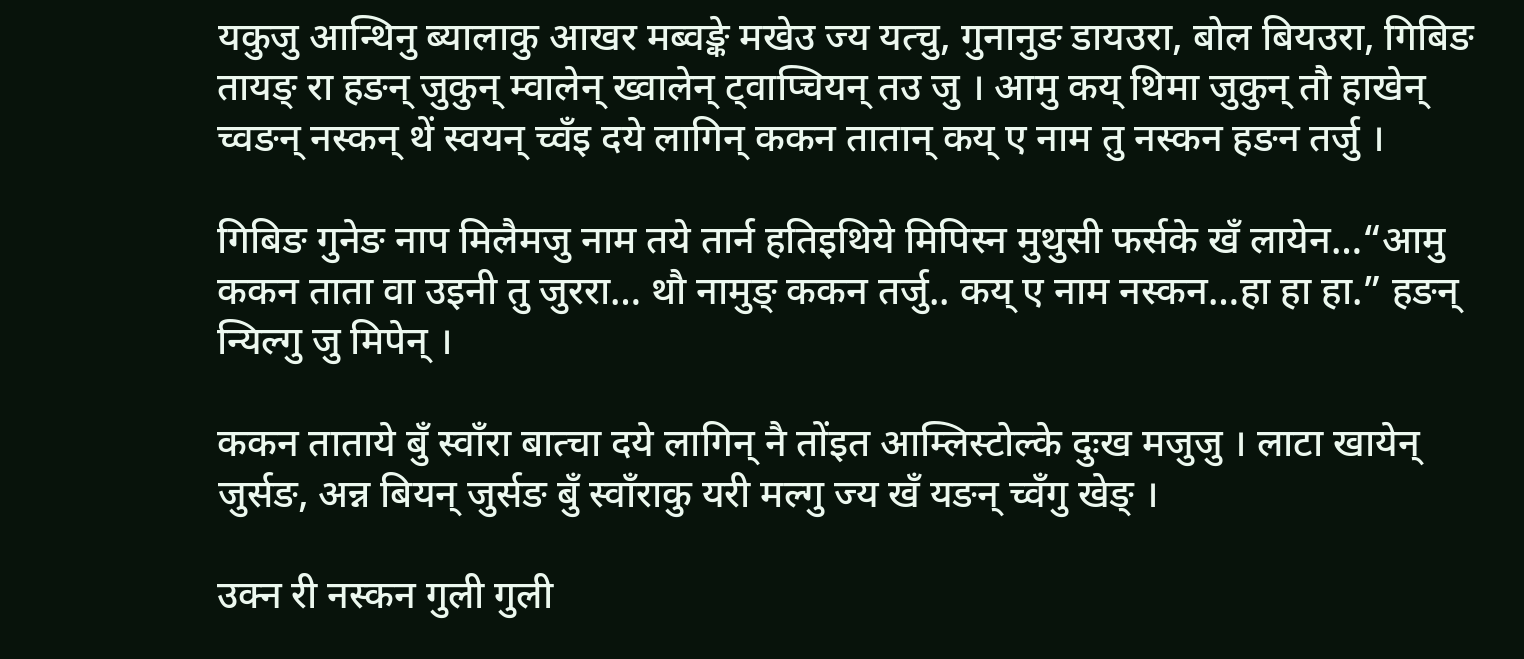यकुजु आन्थिनु ब्यालाकु आखर मब्वङ्के मखेउ ज्य यत्चु, गुनानुङ डायउरा, बोल बियउरा, गिबिङ तायङ् रा हङन् जुकुन् म्वालेन् ख्वालेन् ट्वाप्चियन् तउ जु । आमु कय् थिमा जुकुन् तौ हाखेन् च्वङन् नस्कन् थें स्वयन् च्वँइ दये लागिन् ककन तातान् कय् ए नाम तु नस्कन हङन तर्जु ।

गिबिङ गुनेङ नाप मिलैमजु नाम तये तार्न हतिइथिये मिपिस्न मुथुसी फर्सके खँ लायेन…“आमु ककन ताता वा उइनी तु जुररा… थौ नामुङ् ककन तर्जु.. कय् ए नाम नस्कन…हा हा हा.” हङन् न्यिल्गु जु मिपेन् ।

ककन ताताये बुँ स्वाँरा बात्चा दये लागिन् नै तोंइत आम्लिस्टोल्के दुःख मजुजु । लाटा खायेन् जुर्सङ, अन्न बियन् जुर्सङ बुँ स्वाँराकु यरी मल्गु ज्य खँ यङन् च्वँगु खेङ् ।

उक्न री नस्कन गुली गुली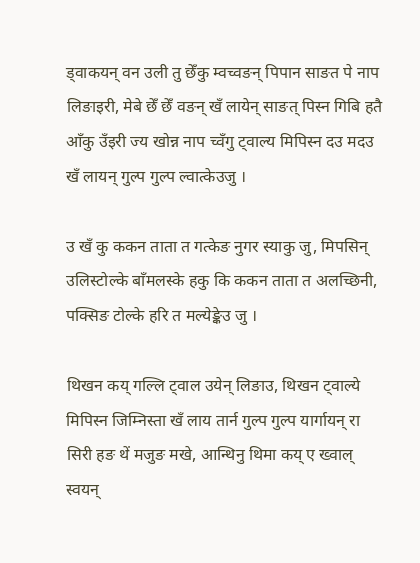ड्वाकयन् वन उली तु छेँकु म्वच्वङन् पिपान साङत पे नाप लिङाइरी, मेबे छेँ छेँ वङन् खँ लायेन् साङत् पिस्न गिबि हतै आँकु उँइरी ज्य खोन्न नाप च्वँगु ट्वाल्य मिपिस्न दउ मदउ खँ लायन् गुल्प गुल्प ल्वात्केउजु ।

उ खँ कु ककन ताता त गत्केङ नुगर स्याकु जु, मिपसिन् उलिस्टोल्के बाँमलस्के हकु कि ककन ताता त अलच्छिनी, पक्सिङ टोल्के हरि त मल्येङ्केउ जु ।

थिखन कय् गल्लि ट्वाल उयेन् लिङाउ, थिखन ट्वाल्ये मिपिस्न जिम्निस्ता खँ लाय तार्न गुल्प गुल्प यार्गायन् रा सिरी हङ थें मजुङ मखे, आन्थिनु थिमा कय् ए ख्वाल् स्वयन्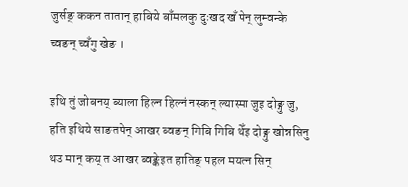जुर्सङ् ककन तातान् हाबिये बाँमलकु दुःखद खँ पेन् लुम्वन्के च्वङन् च्वँगु खेङ ।

इथि तुं जोबनय् ब्याला हिल्न हिल्नं नस्कन् ल्यास्मा जुइ दोङ्गु जु, हति इथिये साङतपेन् आखर ब्वङन् गिबि गिबि थेँइ दोङ्गु खोन्नसिनु थउ मान् कय् त आखर ब्वङ्केइत हातिङ् पहल मयत्न सिन्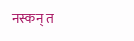नस्कन् त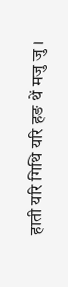हाती यरि गिथि यरि हङ थें मजु जु ।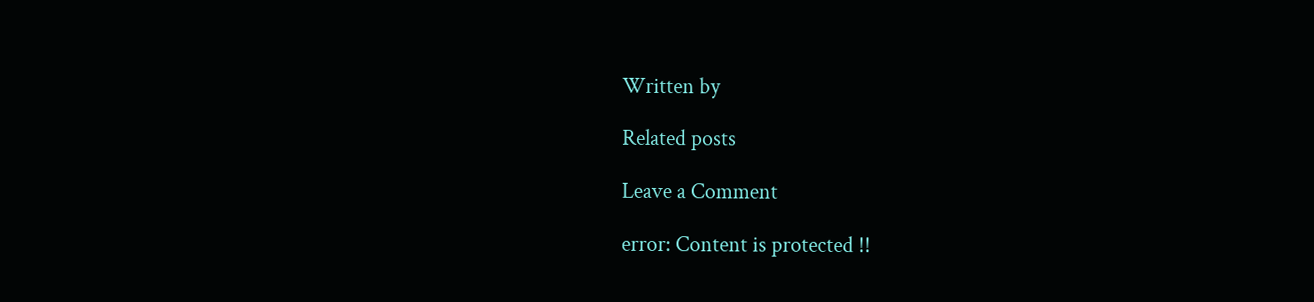Written by

Related posts

Leave a Comment

error: Content is protected !!